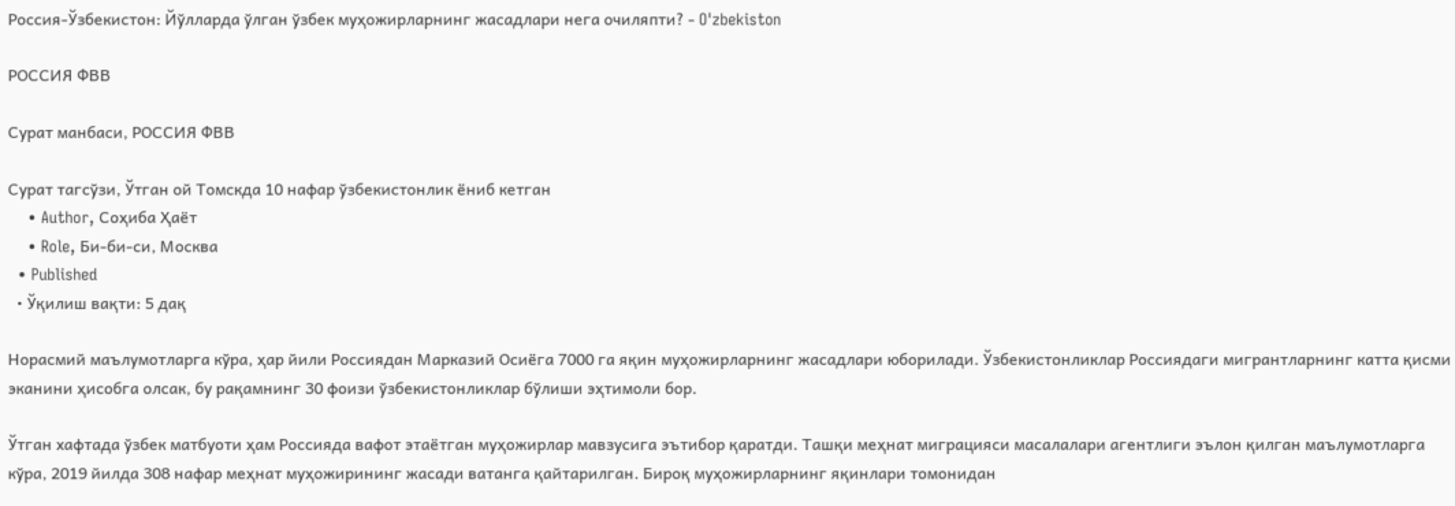Россия-Ўзбекистон: Йўлларда ўлган ўзбек муҳожирларнинг жасадлари нега очиляпти? - O'zbekiston

РОССИЯ ФВВ

Сурат манбаси, РОССИЯ ФВВ

Сурат тагсўзи, Ўтган ой Томскда 10 нафар ўзбекистонлик ёниб кетган
    • Author, Соҳиба Ҳаёт
    • Role, Би-би-си, Москва
  • Published
  • Ўқилиш вақти: 5 дақ

Норасмий маълумотларга кўра, ҳар йили Россиядан Марказий Осиёга 7000 га яқин муҳожирларнинг жасадлари юборилади. Ўзбекистонликлар Россиядаги мигрантларнинг катта қисми эканини ҳисобга олсак, бу рақамнинг 30 фоизи ўзбекистонликлар бўлиши эҳтимоли бор.

Ўтган хафтада ўзбек матбуоти ҳам Россияда вафот этаётган муҳожирлар мавзусига эътибор қаратди. Ташқи меҳнат миграцияси масалалари агентлиги эълон қилган маълумотларга кўра, 2019 йилда 308 нафар меҳнат муҳожирининг жасади ватанга қайтарилган. Бироқ муҳожирларнинг яқинлари томонидан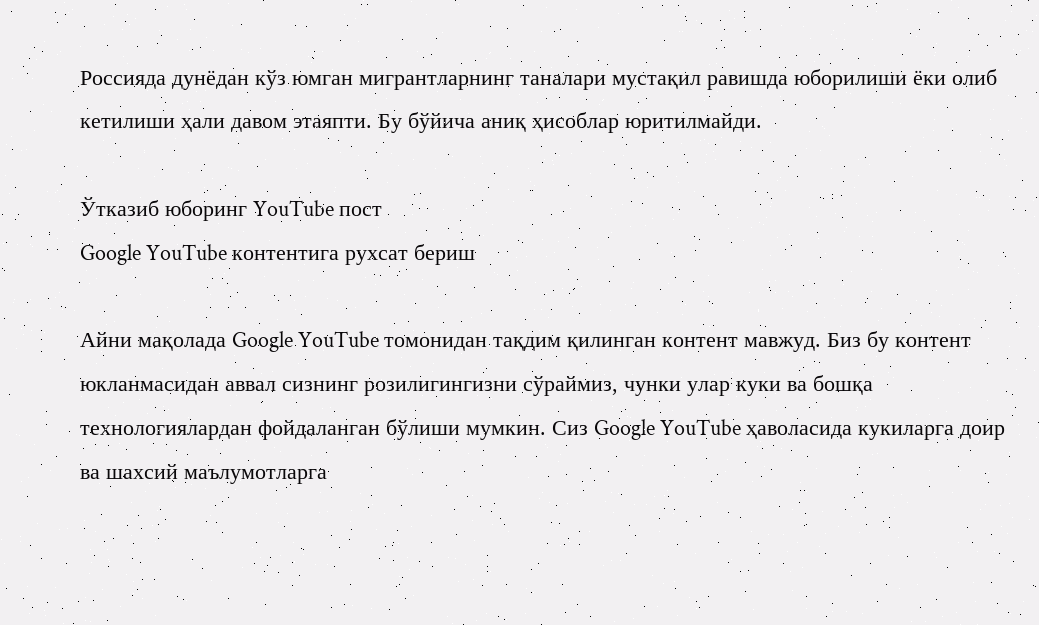Россияда дунёдан кўз юмган мигрантларнинг таналари мустақил равишда юборилиши ёки олиб кетилиши ҳали давом этаяпти. Бу бўйича аниқ ҳисоблар юритилмайди.

Ўтказиб юборинг YouTube пост
Google YouTube контентига рухсат бериш

Айни мақолада Google YouTube томонидан тақдим қилинган контент мавжуд. Биз бу контент юкланмасидан аввал сизнинг розилигингизни сўраймиз, чунки улар куки ва бошқа технологиялардан фойдаланган бўлиши мумкин. Сиз Google YouTube ҳаволасида кукиларга доир ва шахсий маълумотларга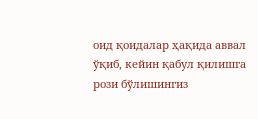оид қоидалар ҳақида аввал ўқиб, кейин қабул қилишга рози бўлишингиз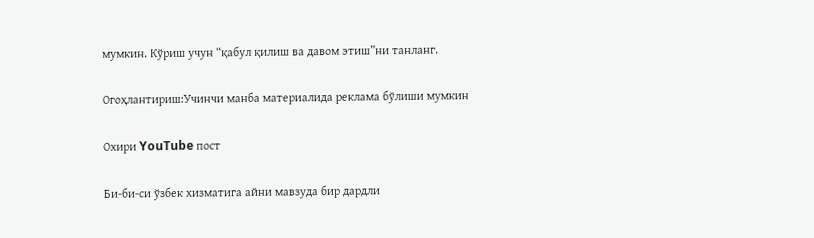мумкин. Кўриш учун “қабул қилиш ва давом этиш”ни танланг.

Огоҳлантириш:Учинчи манба материалида реклама бўлиши мумкин

Охири YouTube пост

Би-би-си ўзбек хизматига айни мавзуда бир дардли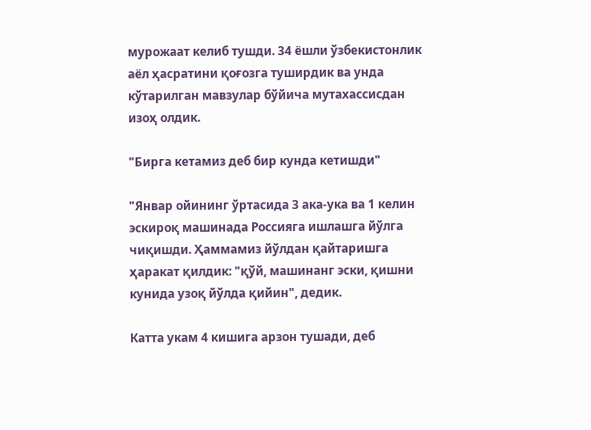мурожаат келиб тушди. 34 ёшли ўзбекистонлик аёл ҳасратини қоғозга туширдик ва унда кўтарилган мавзулар бўйича мутахассисдан изоҳ олдик.

"Бирга кетамиз деб бир кунда кетишди"

"Январ ойининг ўртасида 3 ака-ука ва 1 келин эскироқ машинада Россияга ишлашга йўлга чиқишди. Ҳаммамиз йўлдан қайтаришга ҳаракат қилдик: "қўй, машинанг эски, қишни кунида узоқ йўлда қийин", дедик.

Катта укам 4 кишига арзон тушади, деб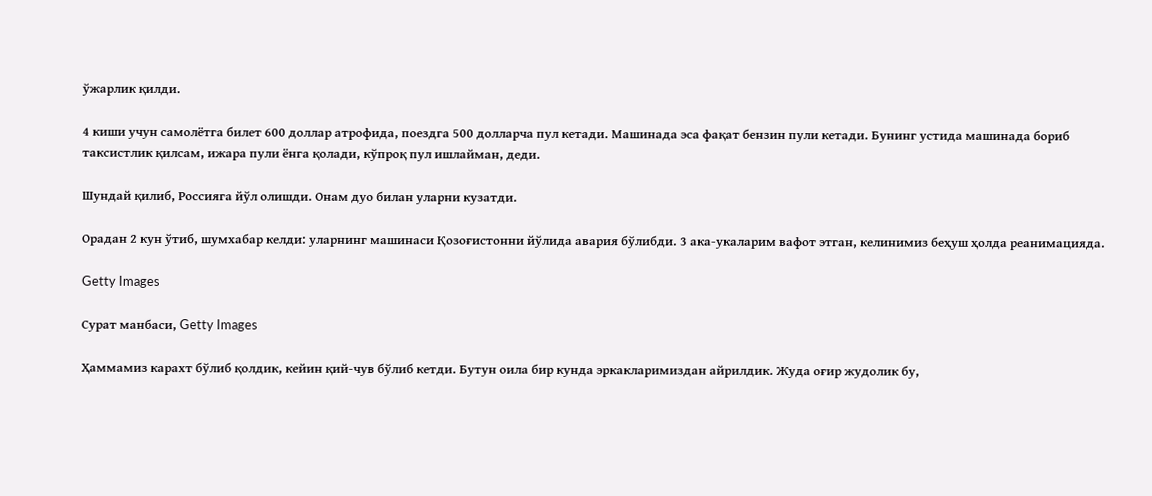ўжарлик қилди.

4 киши учун самолётга билет 600 доллар атрофида, поездга 500 долларча пул кетади. Машинада эса фақат бензин пули кетади. Бунинг устида машинада бориб таксистлик қилсам, ижара пули ёнга қолади, кўпроқ пул ишлайман, деди.

Шундай қилиб, Россияга йўл олишди. Онам дуо билан уларни кузатди.

Орадан 2 кун ўтиб, шумхабар келди: уларнинг машинаси Қозоғистонни йўлида авария бўлибди. 3 ака-укаларим вафот этган, келинимиз беҳуш ҳолда реанимацияда.

Getty Images

Сурат манбаси, Getty Images

Ҳаммамиз карахт бўлиб қолдик, кейин қий-чув бўлиб кетди. Бутун оила бир кунда эркакларимиздан айрилдик. Жуда оғир жудолик бу,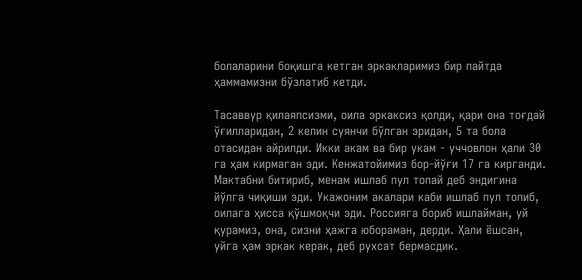болаларини боқишга кетган эркакларимиз бир пайтда ҳаммамизни бўзлатиб кетди.

Тасаввур қилаяпсизми, оила эркаксиз қолди, қари она тоғдай ўғилларидан, 2 келин суянчи бўлган эридан, 5 та бола отасидан айрилди. Икки акам ва бир укам - уччовлон ҳали 30 га ҳам кирмаган эди. Кенжатойимиз бор-йўғи 17 га кирганди. Мактабни битириб, менам ишлаб пул топай деб эндигина йўлга чиқиши эди. Укажоним акалари каби ишлаб пул топиб, оилага ҳисса қўшмоқчи эди. Россияга бориб ишлайман, уй қурамиз, она, сизни ҳажга юбораман, дерди. Ҳали ёшсан, уйга ҳам эркак керак, деб рухсат бермасдик.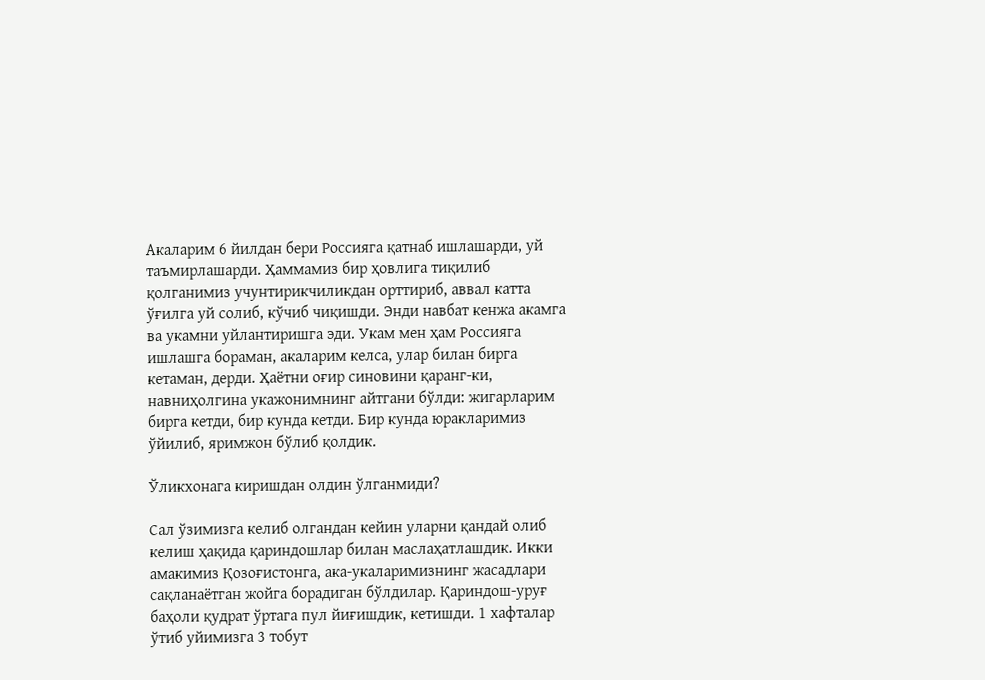Акаларим 6 йилдан бери Россияга қатнаб ишлашарди, уй таъмирлашарди. Ҳаммамиз бир ҳовлига тиқилиб қолганимиз учунтирикчиликдан орттириб, аввал катта ўғилга уй солиб, кўчиб чиқишди. Энди навбат кенжа акамга ва укамни уйлантиришга эди. Укам мен ҳам Россияга ишлашга бораман, акаларим келса, улар билан бирга кетаман, дерди. Ҳаётни оғир синовини қаранг-ки, навниҳолгина укажонимнинг айтгани бўлди: жигарларим бирга кетди, бир кунда кетди. Бир кунда юракларимиз ўйилиб, яримжон бўлиб қолдик.

Ўликхонага киришдан олдин ўлганмиди?

Сал ўзимизга келиб олгандан кейин уларни қандай олиб келиш ҳақида қариндошлар билан маслаҳатлашдик. Икки амакимиз Қозоғистонга, ака-укаларимизнинг жасадлари сақланаётган жойга борадиган бўлдилар. Қариндош-уруғ баҳоли қудрат ўртага пул йиғишдик, кетишди. 1 хафталар ўтиб уйимизга 3 тобут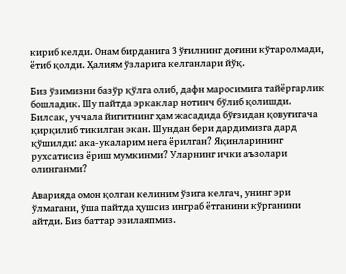кириб келди. Онам бирданига 3 ўғилнинг доғини кўтаролмади, ётиб қолди. Ҳалиям ўзларига келганлари йўқ.

Биз ўзимизни базўр қўлга олиб, дафн маросимига тайёргарлик бошладик. Шу пайтда эркаклар нотинч бўлиб қолишди. Билсак, уччала йигитнинг ҳам жасадида бўғзидан қовуғигача қирқилиб тикилган экан. Шундан бери дардимизга дард қўшилди: ака-укаларим нега ёрилган? Яқинларининг рухсатисиз ёриш мумкинми? Уларнинг ички аъзолари олинганми?

Аварияда омон қолган келиним ўзига келгач, унинг эри ўлмагани, ўша пайтда ҳушсиз инграб ётганини кўрганини айтди. Биз баттар эзилаяпмиз.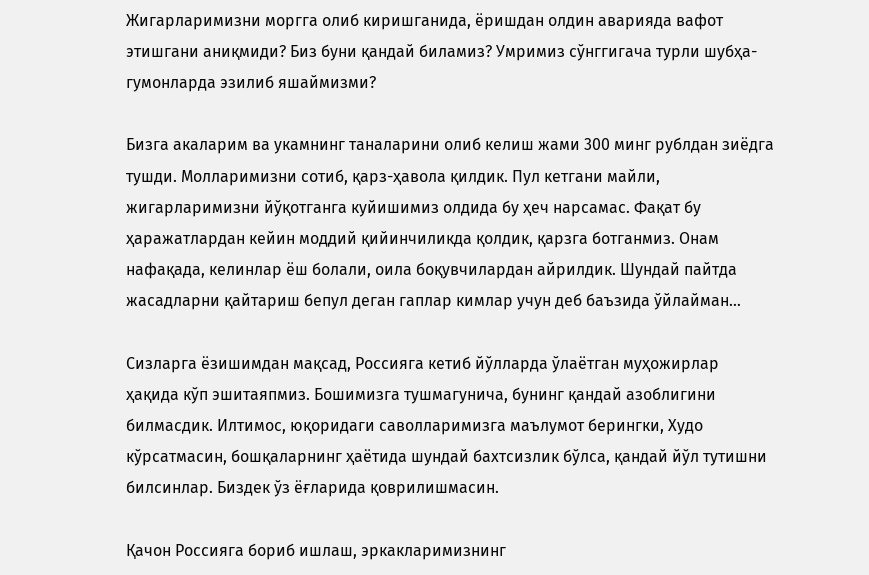Жигарларимизни моргга олиб киришганида, ёришдан олдин аварияда вафот этишгани аниқмиди? Биз буни қандай биламиз? Умримиз сўнггигача турли шубҳа-гумонларда эзилиб яшаймизми?

Бизга акаларим ва укамнинг таналарини олиб келиш жами 300 минг рублдан зиёдга тушди. Молларимизни сотиб, қарз-ҳавола қилдик. Пул кетгани майли, жигарларимизни йўқотганга куйишимиз олдида бу ҳеч нарсамас. Фақат бу ҳаражатлардан кейин моддий қийинчиликда қолдик, қарзга ботганмиз. Онам нафақада, келинлар ёш болали, оила боқувчилардан айрилдик. Шундай пайтда жасадларни қайтариш бепул деган гаплар кимлар учун деб баъзида ўйлайман…

Сизларга ёзишимдан мақсад, Россияга кетиб йўлларда ўлаётган муҳожирлар ҳақида кўп эшитаяпмиз. Бошимизга тушмагунича, бунинг қандай азоблигини билмасдик. Илтимос, юқоридаги саволларимизга маълумот берингки, Худо кўрсатмасин, бошқаларнинг ҳаётида шундай бахтсизлик бўлса, қандай йўл тутишни билсинлар. Биздек ўз ёғларида қоврилишмасин.

Қачон Россияга бориб ишлаш, эркакларимизнинг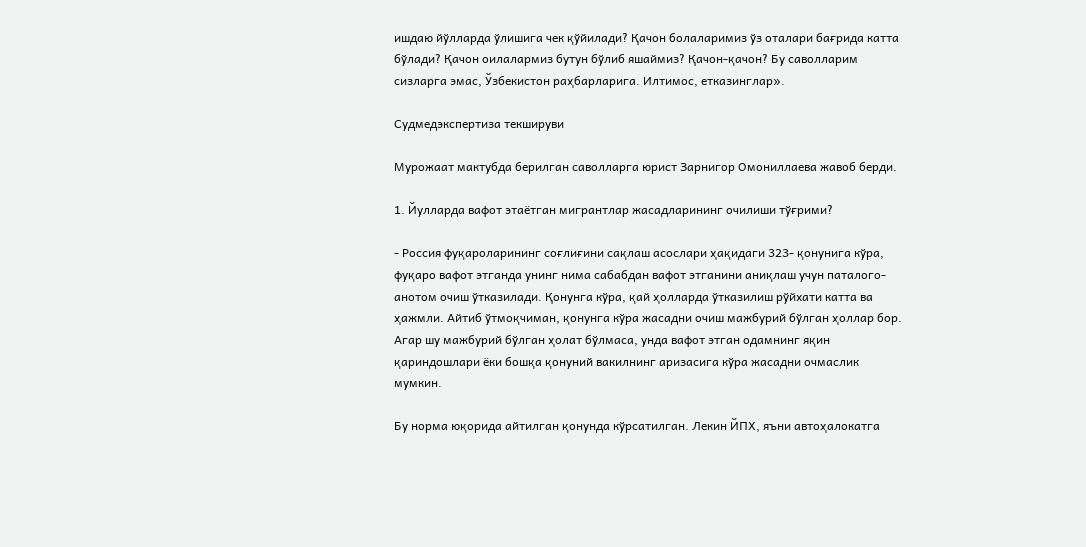ишдаю йўлларда ўлишига чек қўйилади? Қачон болаларимиз ўз оталари бағрида катта бўлади? Қачон оилалармиз бутун бўлиб яшаймиз? Қачон-қачон? Бу саволларим сизларга эмас, Ўзбекистон раҳбарларига. Илтимос, етказинглар».

Судмедэкспертиза текшируви

Мурожаат мактубда берилган саволларга юрист Зарнигор Омониллаева жавоб берди.

1. Йулларда вафот этаётган мигрантлар жасадларининг очилиши тўғрими?

- Россия фуқароларининг соғлиғини сақлаш асослари ҳақидаги 323- қонунига кўра, фуқаро вафот этганда унинг нима сабабдан вафот этганини аниқлаш учун паталого-анотом очиш ўтказилади. Қонунга кўра, қай ҳолларда ўтказилиш рўйхати катта ва ҳажмли. Айтиб ўтмоқчиман, қонунга кўра жасадни очиш мажбурий бўлган ҳоллар бор. Агар шу мажбурий бўлган ҳолат бўлмаса, унда вафот этган одамнинг яқин қариндошлари ёки бошқа қонуний вакилнинг аризасига кўра жасадни очмаслик мумкин.

Бу норма юқорида айтилган қонунда кўрсатилган. Лекин ЙПХ, яъни автоҳалокатга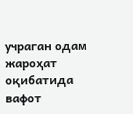учраган одам жароҳат оқибатида вафот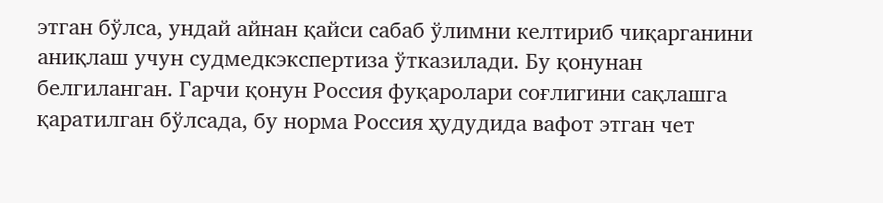этган бўлса, ундай айнан қайси сабаб ўлимни келтириб чиқарганини аниқлаш учун судмедкэкспертиза ўтказилади. Бу қонунан белгиланган. Гарчи қонун Россия фуқаролари соғлигини сақлашга қаратилган бўлсада, бу норма Россия ҳудудида вафот этган чет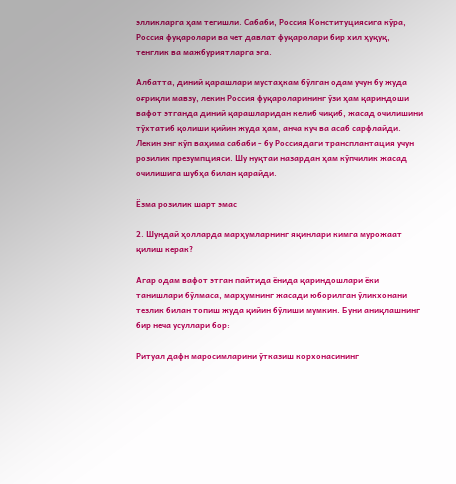элликларга ҳам тегишли. Сабаби, Россия Конституциясига кўра, Россия фуқаролари ва чет давлат фуқаролари бир хил ҳуқуқ, тенглик ва мажбуриятларга эга.

Албатта, диний қарашлари мустаҳкам бўлган одам учун бу жуда оғриқли мавзу, лекин Россия фуқароларининг ўзи ҳам қариндоши вафот этганда диний қарашларидан келиб чиқиб, жасад очилишини тўхтатиб қолиши қийин жуда ҳам, анча куч ва асаб сарфлайди. Лекин энг кўп ваҳима сабаби - бу Россиядаги трансплантация учун розилик презумпцияси. Шу нуқтаи назардан ҳам кўпчилик жасад очилишига шубҳа билан қарайди.

Ёзма розилик шарт эмас

2. Шундай ҳолларда марҳумларнинг яқинлари кимга мурожаат қилиш керак?

Агар одам вафот этган пайтида ёнида қариндошлари ёки танишлари бўлмаса, марҳумнинг жасади юборилган ўликхонани тезлик билан топиш жуда қийин бўлиши мумкин. Буни аниқлашнинг бир неча усуллари бор:

Ритуал дафн маросимларини ўтказиш корхонасининг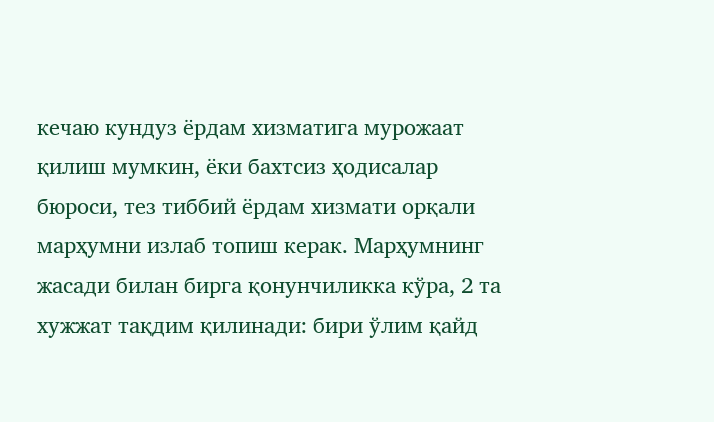кечаю кундуз ёрдам хизматига мурожаат қилиш мумкин, ёки бахтсиз ҳодисалар бюроси, тез тиббий ёрдам хизмати орқали марҳумни излаб топиш керак. Марҳумнинг жасади билан бирга қонунчиликка кўра, 2 та хужжат тақдим қилинади: бири ўлим қайд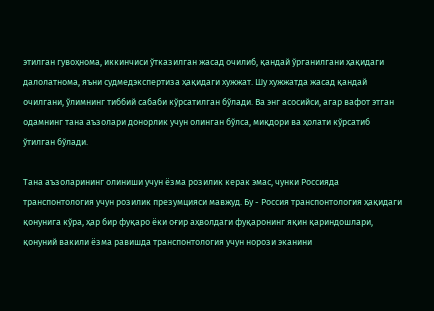этилган гувоҳнома, иккинчиси ўтказилган жасад очилиб, қандай ўрганилгани ҳақидаги далолатнома, яъни судмедэкспертиза ҳақидаги хужжат. Шу хужжатда жасад қандай очилгани, ўлимнинг тиббий сабаби кўрсатилган бўлади. Ва энг асосийси, агар вафот этган одамнинг тана аъзолари донорлик учун олинган бўлса, миқдори ва ҳолати кўрсатиб ўтилган бўлади.

Тана аъзоларининг олиниши учун ёзма розилик керак эмас, чунки Россияда транспонтология учун розилик презумцияси мавжуд. Бу - Россия транспонтология ҳақидаги қонунига кўра, ҳар бир фуқаро ёки оғир аҳволдаги фуқаронинг яқин қариндошлари, қонуний вакили ёзма равишда транспонтология учун норози эканини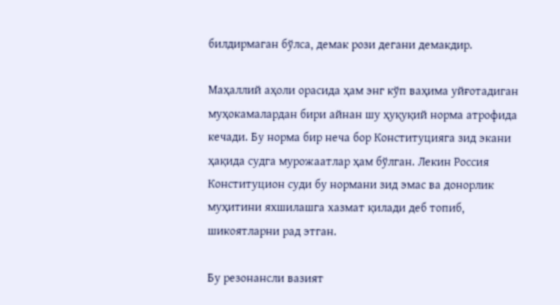билдирмаган бўлса, демак рози дегани демакдир.

Маҳаллий аҳоли орасида ҳам энг кўп ваҳима уйғотадиган муҳокамалардан бири айнан шу ҳуқуқий норма атрофида кечади. Бу норма бир неча бор Конституцияга зид экани ҳақида судга мурожаатлар ҳам бўлган. Лекин Россия Конституцион суди бу нормани зид эмас ва донорлик муҳитини яхшилашга хазмат қилади деб топиб, шикоятларни рад этган.

Бу резонансли вазият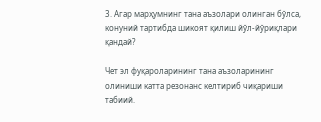3. Агар марҳумнинг тана аъзолари олинган бўлса, конуний тартибда шикоят қилиш йўл-йўриқлари қандай?

Чет эл фуқароларининг тана аъзоларининг олиниши катта резонанс келтириб чиқариши табиий.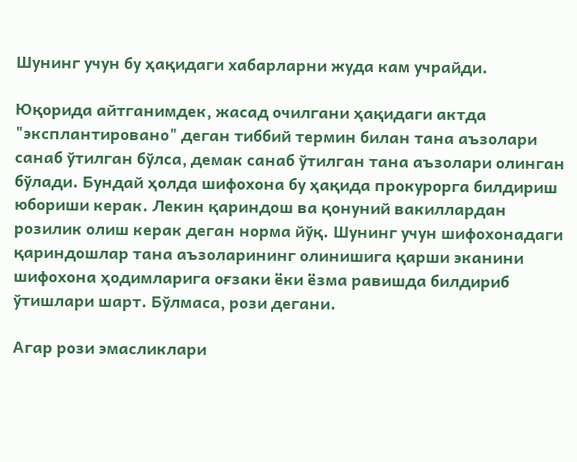Шунинг учун бу ҳақидаги хабарларни жуда кам учрайди.

Юқорида айтганимдек, жасад очилгани ҳақидаги актда "эксплантировано" деган тиббий термин билан тана аъзолари санаб ўтилган бўлса, демак санаб ўтилган тана аъзолари олинган бўлади. Бундай ҳолда шифохона бу ҳақида прокурорга билдириш юбориши керак. Лекин қариндош ва қонуний вакиллардан розилик олиш керак деган норма йўқ. Шунинг учун шифохонадаги қариндошлар тана аъзоларининг олинишига қарши эканини шифохона ҳодимларига оғзаки ёки ёзма равишда билдириб ўтишлари шарт. Бўлмаса, рози дегани.

Агар рози эмасликлари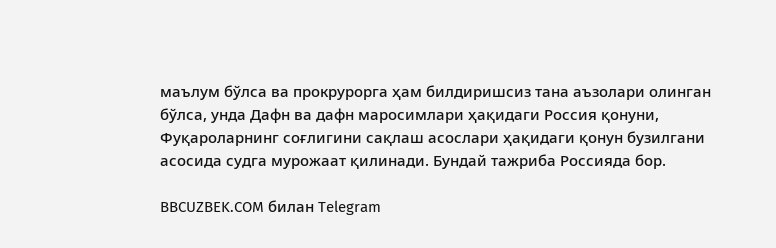маълум бўлса ва прокрурорга ҳам билдиришсиз тана аъзолари олинган бўлса, унда Дафн ва дафн маросимлари ҳақидаги Россия қонуни, Фуқароларнинг соғлигини сақлаш асослари ҳақидаги қонун бузилгани асосида судга мурожаат қилинади. Бундай тажриба Россияда бор.

BBCUZBEK.COM билан Telegram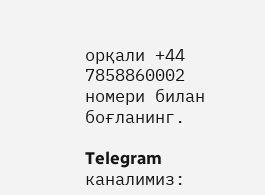орқали +44 7858860002 номери билан боғланинг.

Telegram каналимиз: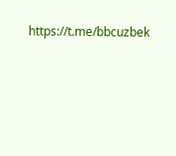https://t.me/bbcuzbek